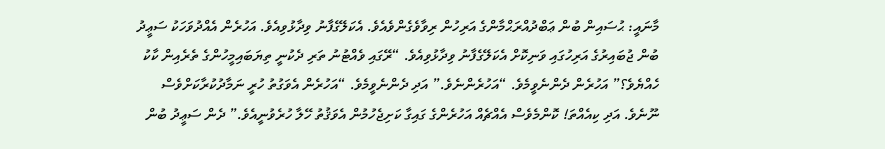މާނައީ: ޙުސައިން ބުން ޢަބްދުއްރަޙްމާންގެ އަރިހުން ރިވާވެގެންވެއެވެ. އެކަލޭގެފާނު ވިދާޅުވިއެވެ. އަހުރެން އެއްދުވަހަކު ސަޢީދު ބުން ޖުބައިރުގެ އަރިހުގައި ވަނިކޮށް އެކަލޭގެފާނު ވިދާޅުވިއެވެ. “ރޭގައި ވެއްޓުނު ތަރި ދެކުނީ ތިޔަބައިމީހުންގެ ތެރެއިން ކާކު ހެއްޔެވެ؟” އަހުރެން ދެންނެވީމެވެ. “އަހުރެންނެވެ.” އަދި ދެންނެވީމެވެ. “އަހުރެން އެވަގުތު ހުރީ ނަމާދުކުރާކަށްވެސް ނޫނެވެ. އަދި ކިއެއްތަ! ކޮންމެވެސް އެއްޗެއް އަހުރެންގެ ގައިގާ ކަށިޖެހުމުން އެވަޤުތު ހޭލާ ހުރެވުނީއެވެ.” ދެން ސަޢީދު ބުން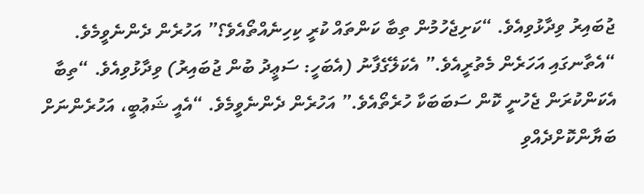ޖުބައިރު ވިދާޅުވިއެވެ. “ކަށިޖެހުމުން ތިބާ ކަންތައް ކުރީ ކިހިނެއްތޯއެވެ؟” އަހުރެން ދެންނެވީމެވެ. “އެތާނގައި އަހަރެން މެތުރީއެވެ.” އެކަލޭގެފާނު (އެބަހީ: ސަޢީދު ބުން ޖުބައިރު) ވިދާޅުވިއެވެ. “ތިބާ އެކަންކުރަން ޖެހުނީ ކޮން ސަބަބަކާ ހުރެތޯއެވެ.” އަހުރެން ދެންނެވީމެވެ. “އެއީ ޝަޢުބީ، އަހުރެންނަށް ބަޔާންކޮށްދެއްވި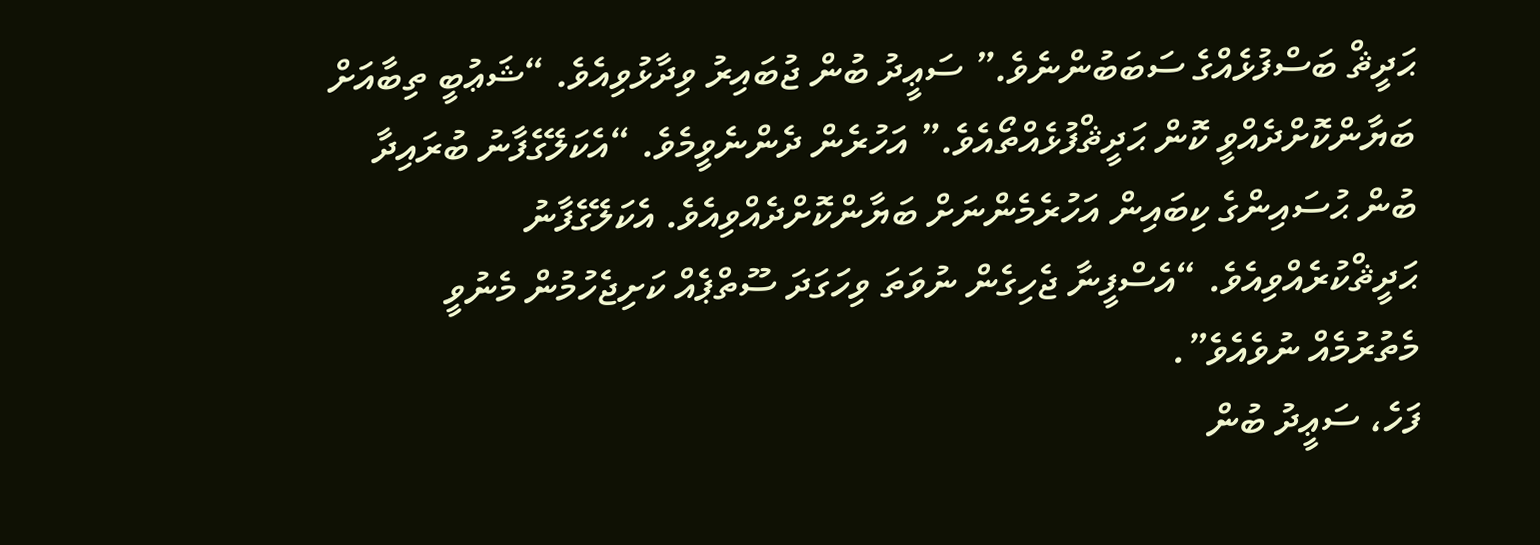ޙަދީޘް ބަސްފުޅެއްގެ ސަބަބުންނެވެ.” ސަޢީދު ބުން ޖުބައިރު ވިދާޅުވިއެވެ. “ޝަޢުބީ ތިބާއަށް ބަޔާންކޮށްދެއްވީ ކޮން ޙަދީޘްފުޅެއްތޯއެވެ.” އަހުރެން ދެންނެވީމެވެ. “އެކަލޭގެފާނު ބުރައިދާ ބުން ޙުސައިންގެ ކިބައިން އަހުރެމެންނަށް ބަޔާންކޮށްދެއްވިއެވެ. އެކަލޭގެފާނު ޙަދީޘްކުރެއްވިއެވެ. “އެސްފީނާ ޖެހިގެން ނުވަތަ ވިހަގަދަ ސޫތްޕެއް ކަށިޖެހުމުން މެނުވީ މެތުރުމެއް ނުވެއެވެ”.
ފަހެ، ސަޢީދު ބުން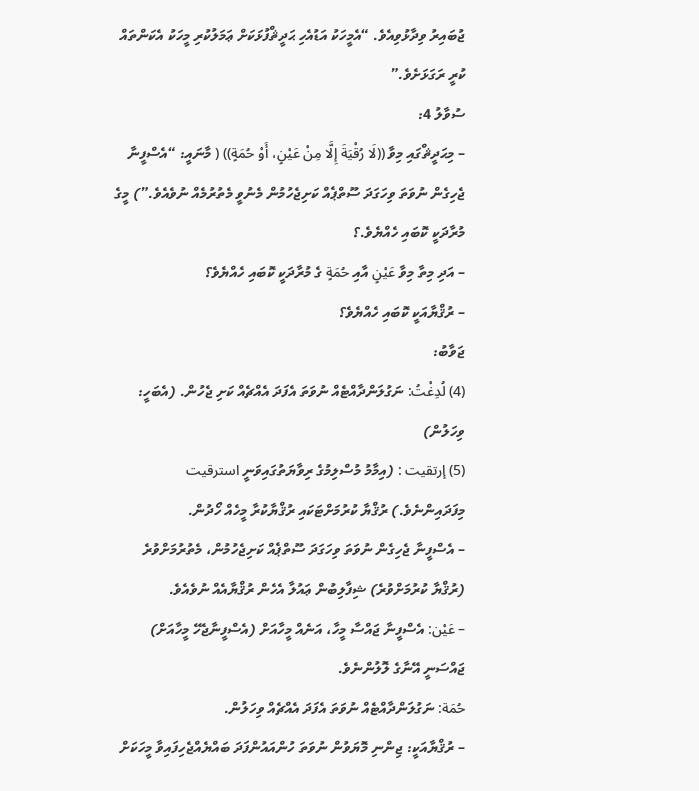ޖުބައިރު ވިދާޅުވިއެވެ. “އެމީހަކު އަޑުއެހި ޙަދީޘްފުޅަކަށް ޢަމަލުކުރި މީހަކު އެކަންތައް ކުރީ ރަގަޅަށެވެ.”
ސުވާލު 4:
– މިޙަދީޘްގައި މިވާ ((لَا رُقْيَةَ إِلَّا مِنْ عَيْنٍ، أَوْ حُمَةٍ)) ( މާނައީ: “އެސްފީނާ ޖެހިގެން ނުވަތަ ވިހަގަދަ ސޫތްޕެއް ކަށިޖެހުމުން މެނުވީ މެތުރުމެއް ނުވެއެވެ.”) މީގެ މުރާދަކީ ކޮބައި ހެއްޔެވެ.؟
– އަދި މިތާ މިވާ عَيْنٍ އާއި حُمَةٍ ގެ މުރާދަކީ ކޮބައި ހެއްޔެވެ؟
– ރުޤްޔާއަކީ ކޮބައި ހެއްޔެވެ؟
ޖަވާބު:
(4) لُدِغْتُ: ނަގުލަންދާއްޓެއް ނުވަތަ އެފަދަ އެއްޗެއް ކަށި ޖެހުން. (އެބަހީ: ވިހަލުން)
(5) إرتقيت : (އިމާމު މުސްލިމުގެ ރިވާޔަތުގައިވަނީ استرقيت މިފަދައިންނެވެ.) ރުޤްޔާ ކުރުމަށްޓަކައި ރުޤްޔާކުރާ މީހެއް ހޯދުން.
– އެސްފީނާ ޖެހިގެން ނުވަތަ ވިހަގަދަ ސޫތްޕެއް ކަށިޖެހުމުން، މެތުރުމަށްވުރެ (ރުޤްޔާ ކުރުމަށްވުރެ) ޝިފާލިބުން ޢައުލާ އެހެން ރުޤްޔާއެއް ނުވެއެވެ.
– عَيْن: އެސްފީނާ ޖައްސާ މީހާ، އަނެއް މީހާއަށް (އެސްފީނާޖެހޭ މީހާއަށް) ޖައްސަނީ އޭނާގެ ލޮލުންނެވެ.
حُمَة: ނަގުލަންދާއްޓެއް ނުވަތަ އެފަދަ އެއްޗެއް ވިހަލުން.
– ރުޤްޔާއަކީ: ޖިންނި މޮޔަވުން ނުވަތަ ހުންއައުންފަދަ ބައްޔެއްޖެހިފައިވާ މީހަކަށް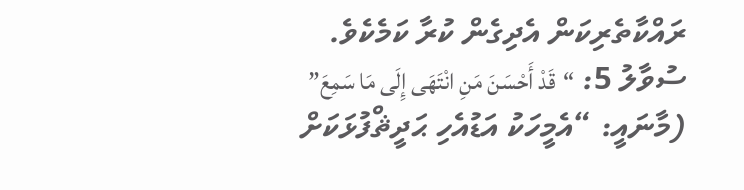ރައްކާތެރިކަން އެދިގެން ކުރާ ކަމެކެވެ.
ސުވާލު 5: “قَدْ أَحْسَنَ مَنِ انْتَهَى إِلَى مَا سَمِعَ” (މާނައީ: “އެމީހަކު އަޑުއެހި ޙަދީޘްފުޅަކަށް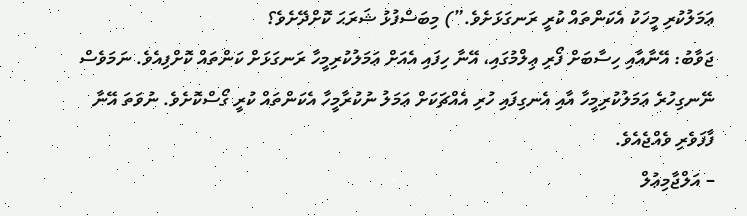ޢަމަލުކުރި މީހަކު އެކަންތައް ކުރީ ރަނގަޅަށެވެ.”) މިބަސްފުޅު ޝަރަޙަ ކޮށްދޭށެވެ؟
ޖަވާބު: އޭނާއާއި ހިސާބަށް ފޯރި ޢިލްމުގައި، އޭނާ ހިފައި އެއަށް ޢަމަލުކުރިމީހާ ރަނގަޅަށް ކަންތައް ކޮށްފިއެވެ. ނަމަވެސް ނޭނގިހުރެ ޢަމަލުކުރިމީހާ އާއި އެނގިފައި ހުރި އެއްޗަކަށް ޢަމަލު ނުކުރާމީހާ އެކަންތައް ކުރީ ގޯސްކޮށެވެ. ނުވަތަ އޭނާ ފާފަވެރި ވެއްޖެއެވެ.
– އަލްޖާމިޢުލް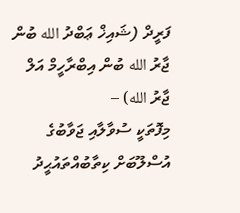ފަރީދް (ޝައިޚް ޢަބްދު الله ބުން ޖާރު الله ބުން އިބްރާހީމް އަލް ޖާރު الله) –
މިފޮތަކީ ސުވާލާއި ޖަވާބުގެ އުސްލޫބަށް ކިތާބުއްތައުޙީދު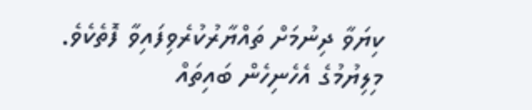ކިޔަވާ ދިނުމަށް ތައްޔާރުކުރެވިފައިވާ ފޮތެކެވެ.
މިލިޔުމުގެ އެހެނިހެން ބައިތައް